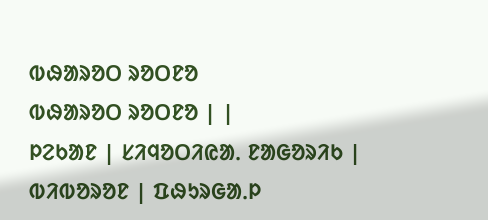ᱵᱷᱟᱨᱚᱛ ᱨᱚᱛᱱᱚ
ᱵᱷᱟᱨᱚᱛ ᱨᱚᱛᱱᱚ | |
ᱞᱮᱠᱟᱱ | ᱥᱤᱧᱚᱛᱤᱭᱟᱹ ᱱᱟᱜᱚᱨᱤᱠ |
ᱵᱤᱵᱚᱨᱚᱱ | ᱯᱷᱩᱨᱜᱟᱹᱞ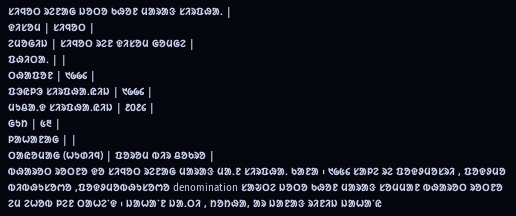ᱥᱤᱧᱚᱛ ᱨᱮᱱᱟᱜ ᱡᱚᱛᱚ ᱠᱷᱚᱱ ᱢᱟᱨᱟᱝ ᱥᱤᱨᱯᱷᱟᱹ |
ᱫᱤᱥᱚᱢ | ᱥᱤᱧᱚᱛ |
ᱮᱢᱚᱜᱤᱡ | ᱥᱤᱧᱚᱛ ᱨᱮᱱ ᱫᱤᱥᱚᱢ ᱜᱚᱢᱜᱮ |
ᱯᱷᱤᱛᱟᱹ | |
ᱛᱷᱟᱯᱚᱱ | ᱑᱙᱙᱔ |
ᱯᱳᱭᱞᱳ ᱥᱤᱨᱯᱷᱟᱹᱭᱤᱡ | ᱑᱙᱙᱔ |
ᱢᱩᱪᱟᱹᱫ ᱥᱤᱨᱯᱷᱟᱹᱭᱤᱡ | ᱒᱐᱒᱔ |
ᱜᱩᱴ | ᱕᱓ |
ᱞᱟᱦᱟᱱᱟᱜ | |
ᱛᱟᱭᱚᱢᱟᱜ (ᱦᱩᱰᱤᱧ) | ᱯᱚᱨᱚᱢ ᱵᱤᱨ ᱪᱚᱠᱨᱚ |
ᱵᱷᱟᱨᱚᱛ ᱨᱚᱛᱱᱚ ᱫᱚ ᱥᱤᱧᱚᱛ ᱨᱮᱱᱟᱜ ᱢᱟᱨᱟᱝ ᱢᱟᱹᱱ ᱥᱤᱨᱯᱷᱟᱹ ᱠᱟᱱᱟ ᱾ ᱑᱙᱕᱔ ᱥᱟᱞᱮ ᱨᱮ ᱯᱚᱫᱽᱢᱚᱥᱨᱤ , ᱯᱚᱫᱽᱢᱚ ᱵᱤᱵᱷᱩᱥᱚᱬᱚ ,ᱯᱚᱫᱽᱢᱚᱵᱷᱩᱥᱚᱬᱚ denomination ᱥᱟᱶᱛᱮ ᱡᱚᱛᱚ ᱠᱷᱚᱱ ᱢᱟᱨᱟᱝ ᱥᱚᱢᱢᱟᱱ ᱵᱷᱟᱨᱚᱛ ᱨᱚᱛᱱᱚ ᱮᱢ ᱮᱦᱚᱵ ᱞᱮᱱ ᱛᱟᱦᱮᱸᱫ ᱾ ᱡᱟᱦᱟᱸᱱ ᱡᱟᱹᱛᱤ , ᱴᱚᱴᱷᱟ, ᱟᱨ ᱡᱟᱱᱟᱝ ᱨᱤᱱᱤᱡ ᱡᱟᱦᱟᱸᱭ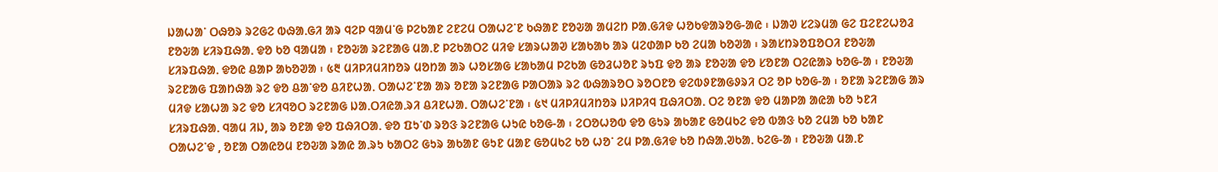ᱡᱟᱦᱟᱸ ᱛᱷᱚᱨ ᱨᱮᱜᱮ ᱵᱷᱟᱹᱜᱤ ᱟᱨ ᱧᱮᱞ ᱧᱟᱢᱸᱜ ᱞᱮᱠᱟᱱ ᱮᱱᱮᱢ ᱛᱟᱦᱮᱸᱱ ᱠᱷᱟᱱ ᱱᱚᱶᱟ ᱟᱢᱮᱴ ᱞᱟᱹᱜᱤᱫ ᱦᱚᱠᱫᱟᱨᱚᱜ-ᱟᱭ ᱾ ᱡᱟᱣ ᱥᱮᱨᱢᱟ ᱜᱮ ᱯᱮᱱᱮᱦᱚᱲ ᱱᱚᱶᱟ ᱥᱤᱨᱯᱷᱟᱹ ᱫᱚ ᱠᱚ ᱧᱟᱢᱟ ᱾ ᱱᱚᱶᱟ ᱨᱮᱱᱟᱜ ᱢᱟᱹᱱ ᱞᱮᱠᱟᱛᱮ ᱢᱤᱫ ᱥᱟᱨᱦᱟᱣ ᱥᱟᱠᱟᱠ ᱟᱨ ᱢᱮᱰᱟᱞ ᱠᱚ ᱮᱢᱟ ᱠᱚᱣᱟ ᱾ ᱨᱟᱥᱴᱨᱚᱯᱚᱛᱤ ᱱᱚᱶᱟ ᱥᱤᱨᱯᱷᱟᱹ ᱫᱚᱭ ᱪᱟᱞ ᱟᱠᱚᱣᱟ ᱾ ᱕᱓ ᱢᱤᱞᱤᱢᱤᱴᱚᱨ ᱢᱚᱴᱟ ᱟᱨ ᱦᱚᱥᱟᱜ ᱥᱟᱠᱟᱢ ᱞᱮᱠᱟ ᱜᱚᱲᱦᱚᱱ ᱨᱩᱯ ᱫᱚ ᱟᱨ ᱱᱚᱶᱟ ᱫᱚ ᱥᱚᱱᱟ ᱛᱮᱭᱟᱨ ᱠᱚᱜ-ᱟ ᱾ ᱱᱚᱶᱟ ᱨᱮᱱᱟᱜ ᱯᱟᱴᱷᱟ ᱨᱮ ᱫᱚ ᱪᱟᱸᱫᱚ ᱪᱤᱱᱦᱟᱹ ᱛᱟᱦᱮᱸᱱᱟ ᱟᱨ ᱚᱱᱟ ᱨᱮᱱᱟᱜ ᱞᱟᱛᱟᱨ ᱨᱮ ᱵᱷᱟᱨᱚᱛ ᱨᱚᱛᱱᱚ ᱫᱮᱵᱽᱱᱟᱜᱽᱨᱤ ᱛᱮ ᱚᱞ ᱠᱚᱜ-ᱟ ᱾ ᱚᱱᱟ ᱨᱮᱱᱟᱜ ᱟᱨ ᱢᱤᱫ ᱥᱟᱦᱟ ᱨᱮ ᱫᱚ ᱥᱤᱧᱚᱛ ᱨᱮᱱᱟᱜ ᱡᱟᱹᱛᱤᱭᱟᱹᱨᱤ ᱪᱤᱱᱦᱟᱹ ᱛᱟᱦᱮᱸᱱᱟ ᱾ ᱕᱑ ᱢᱤᱞᱤᱢᱤᱴᱚᱨ ᱡᱤᱞᱤᱧ ᱯᱷᱤᱛᱟᱹ ᱛᱮ ᱚᱱᱟ ᱫᱚ ᱢᱟᱞᱟ ᱟᱭᱟ ᱠᱚ ᱩᱱᱤ ᱥᱤᱨᱯᱷᱟᱹ ᱧᱟᱢ ᱤᱡ, ᱟᱨ ᱚᱱᱟ ᱫᱚ ᱯᱷᱤᱛᱟᱹ ᱫᱚ ᱯᱩᱸᱰ ᱨᱚᱝ ᱨᱮᱱᱟᱜ ᱦᱩᱭ ᱠᱚᱜ-ᱟ ᱾ ᱮᱛᱚᱦᱚᱵ ᱫᱚ ᱜᱩᱨ ᱟᱠᱟᱱ ᱜᱚᱢᱠᱮ ᱫᱚ ᱵᱟᱝ ᱠᱚ ᱮᱢᱟ ᱠᱚ ᱠᱟᱱ ᱛᱟᱦᱮᱸᱫ , ᱚᱱᱟ ᱛᱟᱭᱚᱢ ᱱᱚᱶᱟ ᱨᱟᱭ ᱟᱹᱨᱩ ᱠᱟᱛᱮ ᱜᱩᱨ ᱟᱠᱟᱱ ᱜᱩᱱ ᱢᱟᱱ ᱜᱚᱢᱠᱮ ᱠᱚ ᱦᱚᱸ ᱮᱢ ᱞᱟᱹᱜᱤᱫ ᱠᱚ ᱴᱷᱟᱹᱣᱠᱟᱹ ᱠᱮᱜ-ᱟ ᱾ ᱱᱚᱶᱟ ᱢᱟᱹᱱ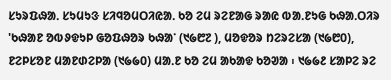ᱥᱩᱨᱯᱷᱟᱹ ᱥᱩᱢᱩᱝ ᱥᱤᱧᱚᱢᱛᱤᱭᱟᱹ ᱠᱚ ᱮᱢ ᱨᱮᱱᱟᱜ ᱨᱟᱭ ᱵᱟᱹᱱᱩᱜ ᱠᱷᱟᱹᱛᱤᱨ 'ᱠᱷᱟᱱ ᱚᱵᱽᱫᱩᱞ ᱜᱚᱯᱷᱚᱨ ᱠᱷᱟᱸ (᱑᱙᱘᱗ ), ᱢᱚᱫᱚᱨ ᱴᱮᱨᱮᱥᱟ (᱑᱙᱘᱐), ᱱᱮᱞᱥᱚᱱ ᱢᱟᱱᱰᱮᱞᱟ (᱑᱙᱙᱐) ᱢᱟᱹᱱ ᱠᱚ ᱮᱢ ᱟᱠᱟᱫ ᱠᱚᱣᱟ ᱾ ᱑᱙᱙᱒ ᱥᱟᱞᱮ ᱨᱮ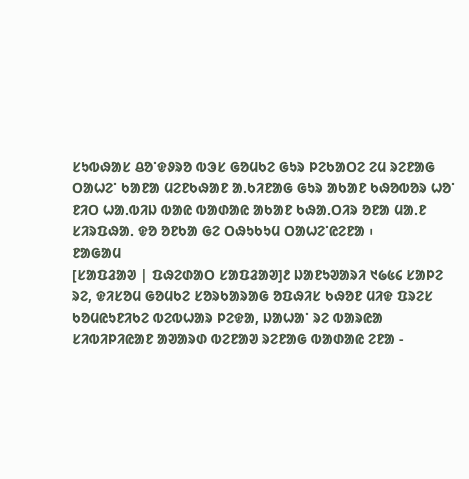ᱥᱩᱵᱷᱟᱥ ᱪᱚᱸᱫᱽᱨᱚ ᱵᱳᱥ ᱜᱚᱢᱠᱮ ᱜᱩᱨ ᱞᱮᱠᱟᱛᱮ ᱮᱢ ᱨᱮᱱᱟᱜ ᱛᱟᱦᱮᱸ ᱠᱟᱱᱟ ᱢᱮᱱᱠᱷᱟᱱ ᱟᱹᱠᱤᱱᱟᱜ ᱜᱩᱨ ᱟᱠᱟᱱ ᱠᱷᱚᱵᱚᱨ ᱦᱚᱸ ᱱᱤᱛ ᱦᱟᱹᱵᱤᱡ ᱵᱟᱭ ᱵᱟᱰᱟᱭ ᱟᱠᱟᱱ ᱠᱷᱟᱹᱛᱤᱨ ᱚᱱᱟ ᱢᱟᱹᱱ ᱥᱤᱨᱯᱷᱟᱹ ᱫᱚ ᱚᱱᱠᱟ ᱜᱮ ᱛᱷᱩᱠᱩᱢ ᱛᱟᱦᱮᱸᱭᱮᱱᱟ ᱾
ᱱᱟᱜᱟᱢ
[ᱥᱟᱯᱲᱟᱣ | ᱯᱷᱮᱰᱟᱛ ᱥᱟᱯᱲᱟᱣ]᱒ ᱡᱟᱱᱩᱣᱟᱨᱤ ᱑᱙᱕᱔ ᱥᱟᱞᱮ ᱨᱮ, ᱫᱤᱥᱚᱢ ᱜᱚᱢᱠᱮ ᱥᱚᱨᱠᱟᱨᱟᱜ ᱚᱯᱷᱤᱥ ᱠᱷᱚᱱ ᱢᱤᱫ ᱯᱨᱮᱥ ᱠᱚᱢᱭᱩᱱᱤᱠᱮ ᱵᱮᱵᱦᱟᱨ ᱞᱮᱫᱟ, ᱡᱟᱦᱟᱸ ᱨᱮ ᱵᱟᱨᱭᱟ ᱥᱤᱵᱤᱞᱤᱭᱟᱱ ᱟᱣᱟᱨᱰ ᱵᱮᱱᱟᱣ ᱨᱮᱱᱟᱜ ᱵᱟᱰᱟᱭ ᱮᱱᱟ -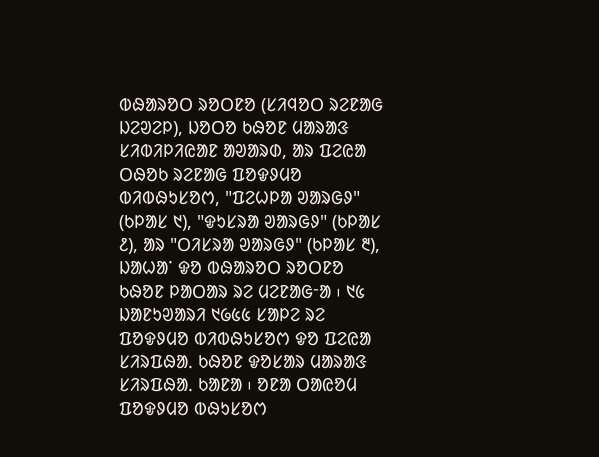ᱵᱷᱟᱨᱚᱛ ᱨᱚᱛᱱᱚ (ᱥᱤᱧᱚᱛ ᱨᱮᱱᱟᱜ ᱡᱮᱣᱮᱞ), ᱡᱚᱛᱚ ᱠᱷᱚᱱ ᱢᱟᱨᱟᱝ ᱥᱤᱵᱤᱞᱤᱭᱟᱱ ᱟᱣᱟᱨᱰ, ᱟᱨ ᱯᱮᱭᱟ ᱛᱷᱚᱠ ᱨᱮᱱᱟᱜ ᱯᱚᱫᱽᱢᱚ ᱵᱤᱵᱷᱩᱥᱚᱬ, "ᱯᱮᱦᱞᱟ ᱣᱟᱨᱜᱽ" (ᱠᱞᱟᱥ ᱑), "ᱫᱩᱥᱨᱟ ᱣᱟᱨᱜᱽ" (ᱠᱞᱟᱥ ᱒), ᱟᱨ "ᱛᱤᱥᱨᱟ ᱣᱟᱨᱜᱽ" (ᱠᱞᱟᱥ ᱓), ᱡᱟᱦᱟᱸ ᱫᱚ ᱵᱷᱟᱨᱚᱛ ᱨᱚᱛᱱᱚ ᱠᱷᱚᱱ ᱞᱟᱛᱟᱨ ᱨᱮ ᱢᱮᱱᱟᱜᱼᱟ ᱾ ᱑᱕ ᱡᱟᱱᱩᱣᱟᱨᱤ ᱑᱙᱕᱕ ᱥᱟᱞᱮ ᱨᱮ ᱯᱚᱫᱽᱢᱚ ᱵᱤᱵᱷᱩᱥᱚᱬ ᱫᱚ ᱯᱮᱭᱟ ᱥᱤᱨᱯᱷᱟᱹ ᱠᱷᱚᱱ ᱫᱚᱥᱟᱨ ᱢᱟᱨᱟᱝ ᱥᱤᱨᱯᱷᱟᱹ ᱠᱟᱱᱟ ᱾ ᱚᱱᱟ ᱛᱟᱭᱚᱢ ᱯᱚᱫᱽᱢᱚ ᱵᱷᱩᱥᱚᱬ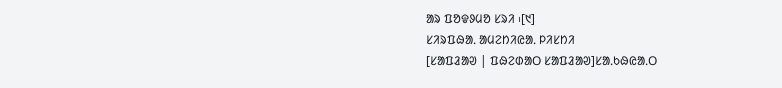ᱟᱨ ᱯᱚᱫᱽᱢᱚ ᱥᱨᱤ ᱾[᱑]
ᱥᱤᱨᱯᱷᱟᱹ ᱟᱢᱮᱴᱤᱭᱟᱹ ᱞᱤᱥᱴᱤ
[ᱥᱟᱯᱲᱟᱣ | ᱯᱷᱮᱰᱟᱛ ᱥᱟᱯᱲᱟᱣ]ᱥᱟᱹᱠᱷᱭᱟᱹᱛ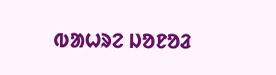ᱵᱟᱦᱨᱮ ᱡᱚᱱᱚᱲ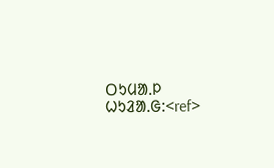ᱛᱩᱢᱟᱹᱞ ᱦᱩᱲᱟᱹᱜ:<ref>